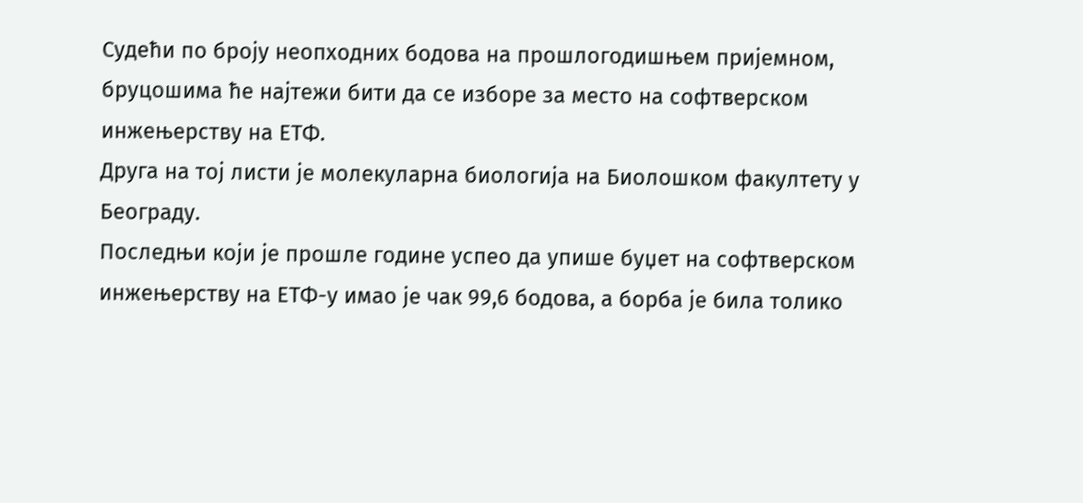Судећи по броју неопходних бодова на прошлогодишњем пријемном, бруцошима ће најтежи бити да се изборе за место на софтверском инжењерству на ЕТФ.
Друга на тој листи је молекуларна биологија на Биолошком факултету у Београду.
Последњи који је прошле године успео да упише буџет на софтверском инжењерству на ЕТФ-у имао је чак 99,6 бодова, а борба је била толико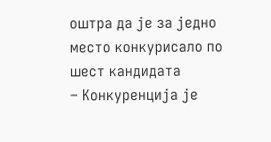оштра да је за једно место конкурисало по шест кандидата
– Конкуренција је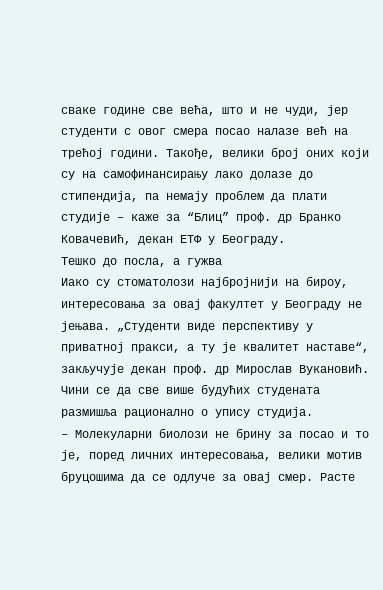сваке године све већа, што и не чуди, јер студенти с овог смера посао налазе већ на трећој години. Такође, велики број оних који су на самофинансирању лако долазе до стипендија, па немају проблем да плати студије – каже за “Блиц” проф. др Бранко Ковачевић, декан ЕТФ у Београду.
Тешко до посла, а гужва
Иако су стоматолози најбројнији на бироу, интересовања за овај факултет у Београду не јењава. „Студенти виде перспективу у приватној пракси, а ту је квалитет наставе“, закључује декан проф. др Мирослав Вукановић.
Чини се да све више будућих студената размишља рационално о упису студија.
– Молекуларни биолози не брину за посао и то је, поред личних интересовања, велики мотив бруцошима да се одлуче за овај смер. Расте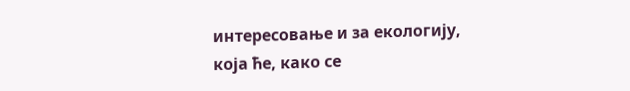интересовање и за екологију, која ће, како се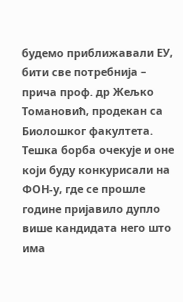будемо приближавали ЕУ, бити све потребнија – прича проф. др Жељко Томановић, продекан са Биолошког факултета.
Тешка борба очекује и оне који буду конкурисали на ФОН-у, где се прошле године пријавило дупло више кандидата него што има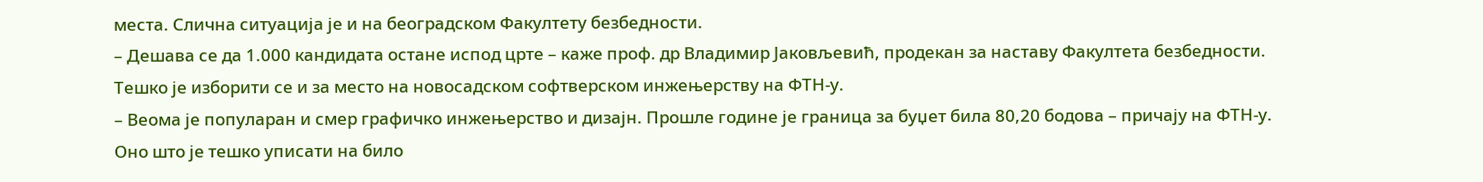места. Слична ситуација је и на београдском Факултету безбедности.
– Дешава се да 1.000 кандидата остане испод црте – каже проф. др Владимир Јаковљевић, продекан за наставу Факултета безбедности.
Тешко је изборити се и за место на новосадском софтверском инжењерству на ФТН-у.
– Веома је популаран и смер графичко инжењерство и дизајн. Прошле године је граница за буџет била 80,20 бодова – причају на ФТН-у.
Оно што је тешко уписати на било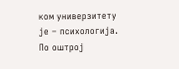ком универзитету је – психологија. По оштрој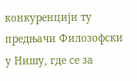конкуренцији ту предњачи Филозофски у Нишу, где се за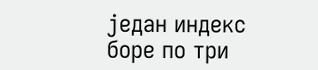један индекс боре по три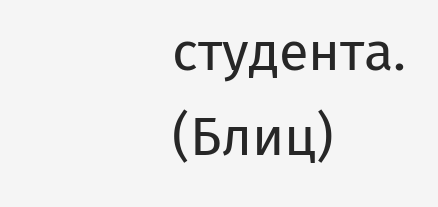студента.
(Блиц)